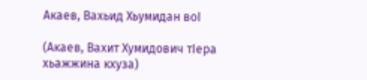Акаев, Вахьид Хьумидан воӀ

(Акаев, Вахит Хумидович тӀера хьажжина кхуза)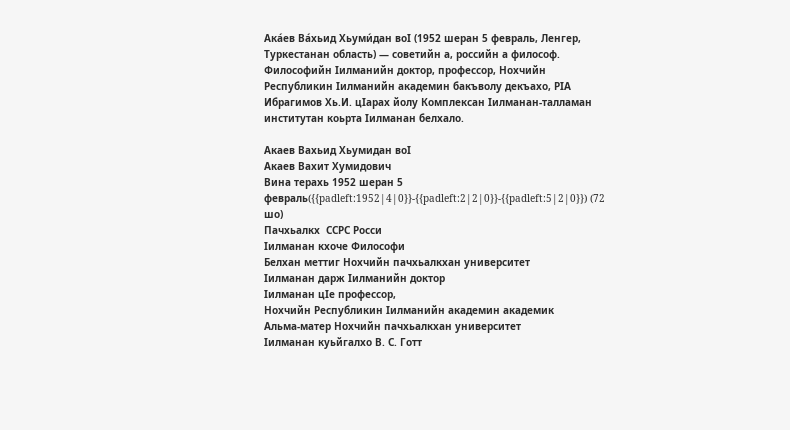Ака́ев Ва́хьид Хьуми́дан воӀ (1952 шеран 5 февраль, Ленгер, Туркестанан область) — советийн а, российн а философ. Философийн Ӏилманийн доктор, профессор, Нохчийн Республикин Ӏилманийн академин бакъволу декъахо, РӀА Ибрагимов Хь.И. цӀарах йолу Комплексан Ӏилманан-талламан институтан коьрта Ӏилманан белхало.

Акаев Вахьид Хьумидан воӀ
Акаев Вахит Хумидович
Вина терахь 1952 шеран 5 февраль({{padleft:1952|4|0}}-{{padleft:2|2|0}}-{{padleft:5|2|0}}) (72 шо)
Пачхьалкх  ССРС Росси
Ӏилманан кхоче Философи
Белхан меттиг Нохчийн пачхьалкхан университет
Ӏилманан дарж Ӏилманийн доктор
Ӏилманан цӀе профессор,
Нохчийн Республикин Ӏилманийн академин академик
Альма-матер Нохчийн пачхьалкхан университет
Ӏилманан куьйгалхо В. С. Готт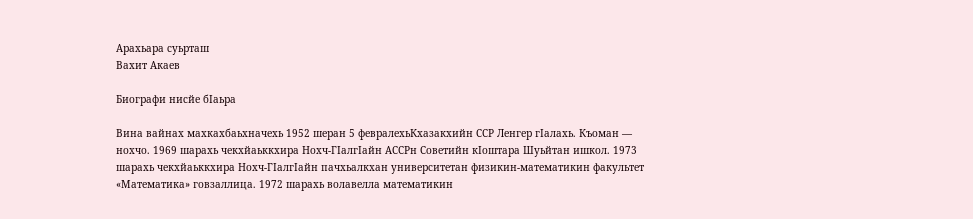Арахьара суьрташ
Вахит Акаев

Биографи нисйе бӀаьра

Вина вайнах махкахбаьхначехь 1952 шеран 5 февралехьКхазакхийн ССР Ленгер гӀалахь. Къоман — нохчо. 1969 шарахь чекхйаьккхира Нохч-ГӀалгӀайн АССРн Советийн кӀоштара Шуьйтан ишкол. 1973 шарахь чекхйаьккхира Нохч-ГӀалгӀайн пачхьалкхан университетан физикин-математикин факультет «Математика» говзаллица. 1972 шарахь волавелла математикин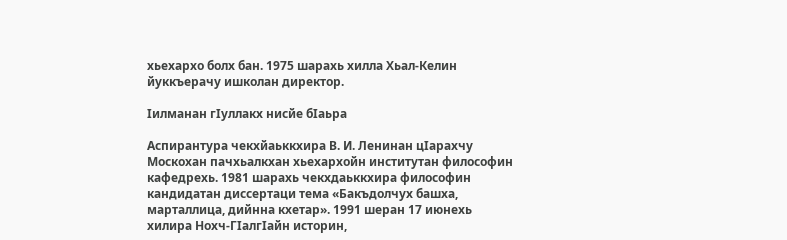хьехархо болх бан. 1975 шарахь хилла Хьал-Келин йуккъерачу ишколан директор.

Ӏилманан гӀуллакх нисйе бӀаьра

Аспирантура чекхйаьккхира В. И. Ленинан цӀарахчу Москохан пачхьалкхан хьехархойн институтан философин кафедрехь. 1981 шарахь чекхдаьккхира философин кандидатан диссертаци тема «Бакъдолчух башха, марталлица, дийнна кхетар». 1991 шеран 17 июнехь хилира Нохч-ГӀалгӀайн историн,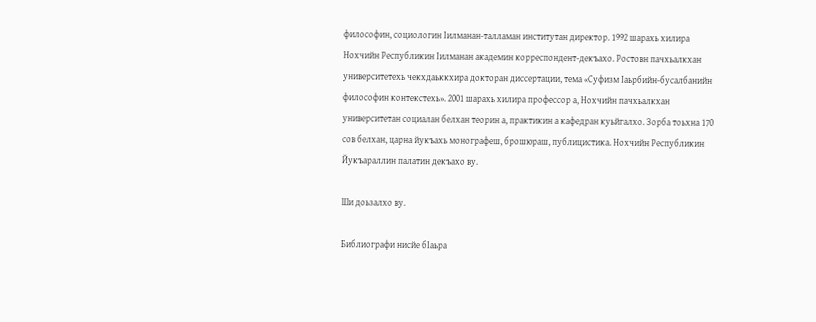философин, социологин Ӏилманан-талламан институтан директор. 1992 шарахь хилира Нохчийн Республикин Ӏилманан академин корреспондент-декъахо. Ростовн пачхьалкхан университетехь чекхдаьккхира докторан диссертации, тема «Суфизм Ӏаьрбийн-бусалбанийн философин контекстехь». 2001 шарахь хилира профессор а, Нохчийн пачхьалкхан университетан социалан белхан теорин а, практикин а кафедран куьйгалхо. Зорба тоьхна 170 сов белхан, царна йукъахь монографеш, брошюраш, публицистика. Нохчийн Республикин Йукъараллин палатин декъахо ву.

Ши доьзалхо ву.

Библиографи нисйе бӀаьра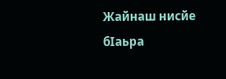Жайнаш нисйе бӀаьра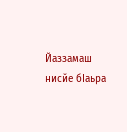Йаззамаш нисйе бӀаьра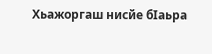Хьажоргаш нисйе бӀаьра